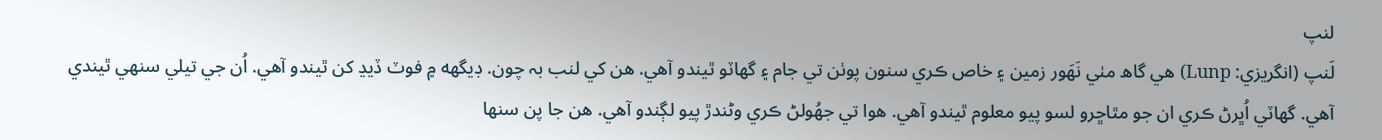لنپ
لَنپ (انگريزي: Lunp) هي گاھ مٺي نَهَور زمين ۽ خاص ڪري سنون پوٺن تي جام ۽ گهاٽو ٿيندو آهي. هن کي لنب بہ چون. ڊيگهه ۾ فوٽ ڏيڍ کن ٿيندو آهي. اُن جي تيلي سنهي ٿيندي آهي. گهاٽي اُڀرڻ ڪري ان جو مٿاڇرو لسو پيو معلوم ٿيندو آهي. هوا تي جهُولڻ ڪري وڻندڙ پيو لڳندو آهي. هن جا پن سنها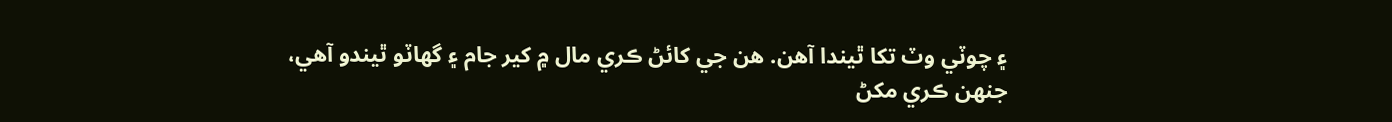۽ چوٽي وٽ تکا ٿيندا آهن. هن جي کائڻ ڪري مال ۾ کير جام ۽ گهاٽو ٿيندو آهي، جنهن ڪري مکڻ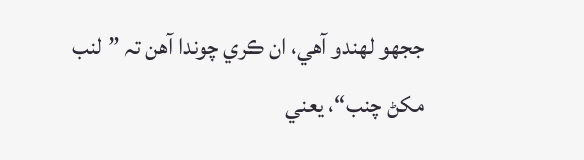ججهو لهندو آهي، ان ڪري چوندا آهن تہ ”لنب مکڻ چنب“، يعني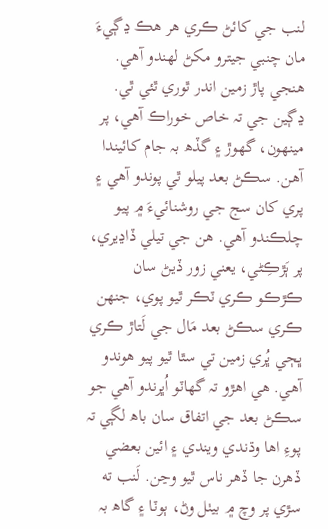لنب جي کائڻ ڪري هر هڪ ڍڳيءَ مان چنبي جيترو مکڻ لهندو آهي. هنجي پاڙ زمين اندر ٿوري ٿئي ٿي. ڍڳين جي تہ خاص خوراڪ آهي، پر مينهون، گهوڙ ۽ گڏھ بہ جام کائيندا آهن. سڪڻ بعد پيلو ٿي پوندو آهي ۽ پري کان سج جي روشنائيءَ ۾ پيو چلڪندو آهي. هن جي تيلي ڏاڍيري، پر ٻَڙڪِڻي، يعني زور ڏيڻ سان ڪڙڪو ڪري ٽڪر ٿيو پوي، جنهن ڪري سڪڻ بعد مَال جي لَتاڙ ڪري ڀڄي ڀُري زمين تي سٿا ٿيو پيو هوندو آهي. هي اهڙو تہ گهاٽو اُڀرندو آهي جو سڪڻ بعد جي اتفاق سان باھ لڳي تہ پوءِ اها وڌندي ويندي ۽ ائين بعضي ڏهرن جا ڏهر ناس ٿيو وڃن. لَنب ته سڙي پر وچ ۾ بيٺل وڻ، ٻوٽا ۽ گاھ بہ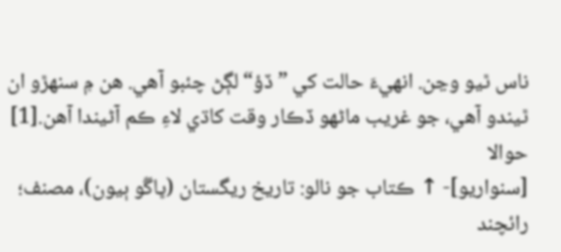ناس ٿيو وڃن. انهيءَ حالت کي ”ڏؤ“ لڳڻ چئبو آهي. هن ۾ سنهڙو ان ٿيندو آهي، جو غريب ماڻهو ڏڪار وقت کاڌي لاءِ ڪم آڻيندا آهن.[1]
حوالا
[سنواريو]- ↑ ڪتاب جو نالو: تاريخ ريگستان (ڀاڱو ٻيون)، مصنف؛ رائچند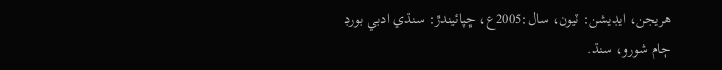هريجن، ايڊيشن: ٽيون، سال:2005ع، ڇپائيندڙ: سنڌي ادبي بورڊ ڄام شورو، سنڌ.